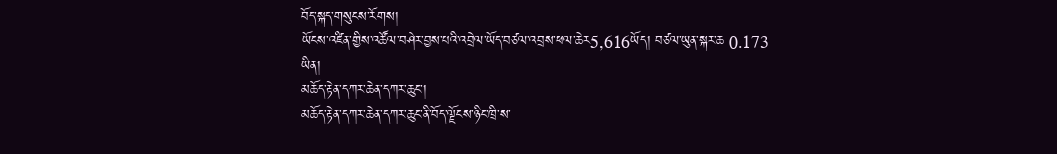བོད་སྐད་གསུངས་རོགས།
ཡོངས་འཛིན་གྱིས་འཚོལ་བཤེར་བྱས་པའི་འབྲེལ་ཡོད་བཙལ་འབྲས་ཕལ་ཆེར5,616ཡོད། བཙལ་ཡུན་སྐར་ཆ 0.173
ཡིན།
མཆོད་རྟེན་དཀར་ཆེན་དཀར་ཆུང་།
མཆོད་རྟེན་དཀར་ཆེན་དཀར་ཆུང་ནི་བོད་ལྗོངས་ཉིང་ཁྲི་ས་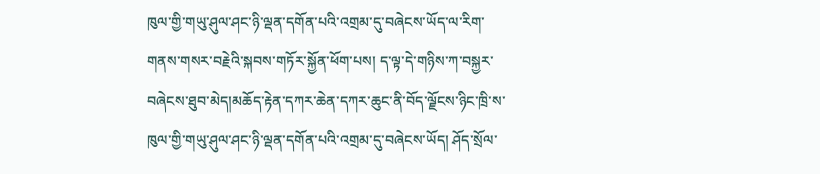ཁུལ་གྱི་གཡུ་ཤུལ་ཤང་ཉི་ལྡན་དགོན་པའི་འགྲམ་དུ་བཞེངས་ཡོད་ལ་རིག་གནས་གསར་བརྗེའི་སྐབས་གཏོར་སྐྱོན་ཕོག་པས། ད་ལྟ་དེ་གཉིས་ཀ་བསྐྱར་བཞེངས་ཐུབ་མེད།མཆོད་རྟེན་དཀར་ཆེན་དཀར་ཆུང་ནི་བོད་ལྗོངས་ཉིང་ཁྲི་ས་ཁུལ་གྱི་གཡུ་ཤུལ་ཤང་ཉི་ལྡན་དགོན་པའི་འགྲམ་དུ་བཞེངས་ཡོད། ཤོད་སྲོལ་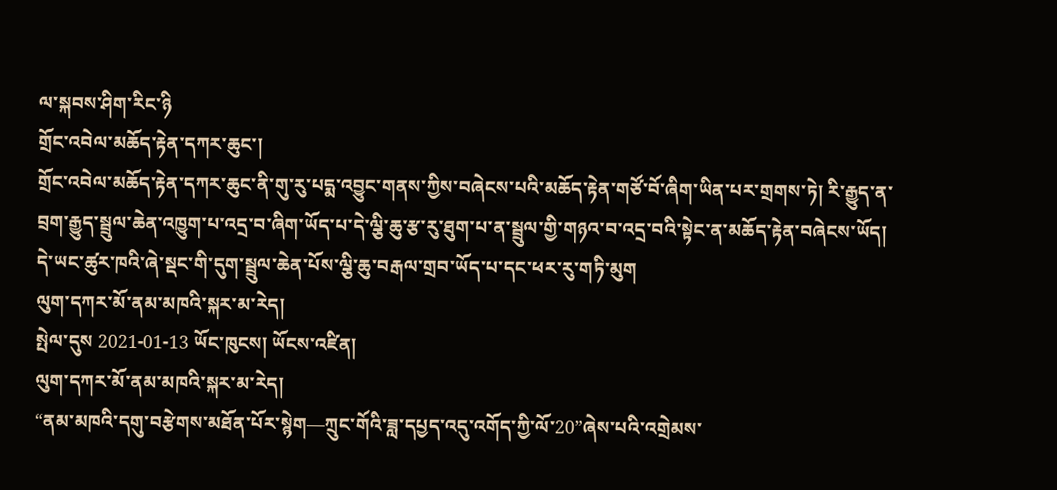ལ་སྐབས་ཤིག་རིང་ཉི
གྲོང་འབེལ་མཆོད་རྟེན་དཀར་ཆུང་།
གྲོང་འབེལ་མཆོད་རྟེན་དཀར་ཆུང་ནི་གུ་རུ་པདྨ་འབྱུང་གནས་ཀྱིས་བཞེངས་པའི་མཆོད་རྟེན་གཙོ་བོ་ཞིག་ཡིན་པར་གྲགས་ཏེ། རི་རྒྱུད་ན་བྲག་རྒྱུད་སྦྲུལ་ཆེན་འཁྱུག་པ་འདྲ་བ་ཞིག་ཡོད་པ་དེ་ལྕི་ཆུ་རྩ་རུ་ཐུག་པ་ན་སྦྲུལ་གྱི་གཉའ་བ་འདྲ་བའི་སྟེང་ན་མཆོད་རྟེན་བཞེངས་ཡོད། དེ་ཡང་ཚུར་ཁའི་ཞེ་སྡང་གི་དུག་སྦྲུལ་ཆེན་པོས་ལྕི་ཆུ་བརྒལ་གྲབ་ཡོད་པ་དང་ཕར་རུ་གཏི་མུག
ལུག་དཀར་མོ་ནམ་མཁའི་སྐར་མ་རེད།
སྤེལ་དུས 2021-01-13 ཡོང་ཁུངས། ཡོངས་འཛིན།
ལུག་དཀར་མོ་ནམ་མཁའི་སྐར་མ་རེད།
“ནམ་མཁའི་དགུ་བརྩེགས་མཐོན་པོར་སྙེག—ཀྲུང་གོའི་ཟླ་དཔྱད་འདུ་འགོད་ཀྱི་ལོ་20”ཞེས་པའི་འགྲེམས་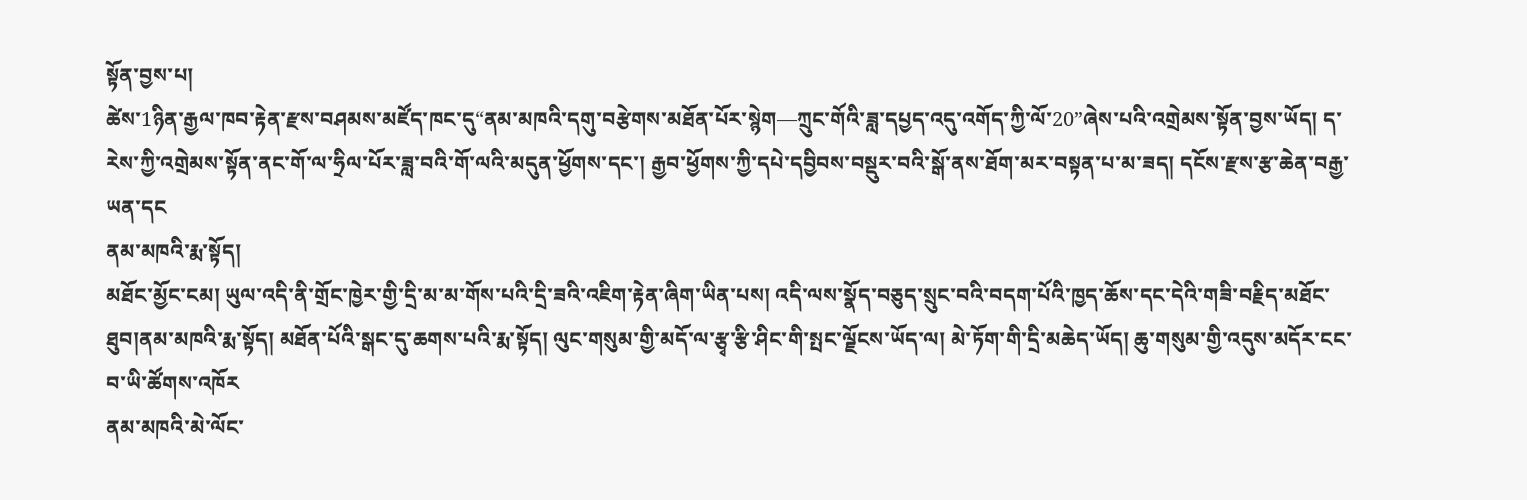སྟོན་བྱས་པ།
ཚེས་1ཉིན་རྒྱལ་ཁབ་རྟེན་རྫས་བཤམས་མཛོད་ཁང་དུ“ནམ་མཁའི་དགུ་བརྩེགས་མཐོན་པོར་སྙེག—ཀྲུང་གོའི་ཟླ་དཔྱད་འདུ་འགོད་ཀྱི་ལོ་20”ཞེས་པའི་འགྲེམས་སྟོན་བྱས་ཡོད། ད་རེས་ཀྱི་འགྲེམས་སྟོན་ནང་གོ་ལ་ཧྲིལ་པོར་ཟླ་བའི་གོ་ལའི་མདུན་ཕྱོགས་དང་། རྒྱབ་ཕྱོགས་ཀྱི་དཔེ་དབྱིབས་བསྡུར་བའི་སྒོ་ནས་ཐོག་མར་བསྟན་པ་མ་ཟད། དངོས་རྫས་རྩ་ཆེན་བརྒྱ་ཡན་དང
ནམ་མཁའི་རྨ་སྟོད།
མཐོང་མྱོང་ངམ། ཡུལ་འདི་ནི་གྲོང་ཁྱེར་གྱི་དྲི་མ་མ་གོས་པའི་དྲི་ཟའི་འཇིག་རྟེན་ཞིག་ཡིན་པས། འདི་ལས་སྣོད་བཅུད་སྲུང་བའི་བདག་པོའི་ཁྱད་ཆོས་དང་དེའི་གཟི་བརྗིད་མཐོང་ཐུབ།ནམ་མཁའི་རྨ་སྟོད། མཐོན་པོའི་སྒང་དུ་ཆགས་པའི་རྨ་སྟོད། ལུང་གསུམ་གྱི་མདོ་ལ་རྩྭ་རྩི་ཤིང་གི་སྤང་ལྗོངས་ཡོད་ལ། མེ་ཏོག་གི་དྲི་མཆེད་ཡོད། ཆུ་གསུམ་གྱི་འདུས་མདོར་ངང་བ་ཡི་ཚོགས་འཁོར
ནམ་མཁའི་མེ་ལོང་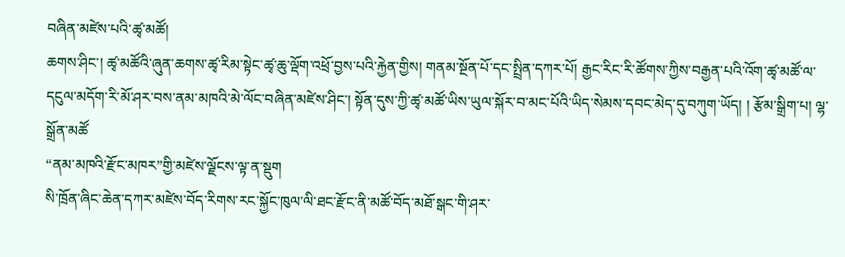བཞིན་མཛེས་པའི་ཚྭ་མཚོ།
ཆགས་ཤིང་། ཚྭ་མཚོའི་ཞུན་ཆགས་ཚྭ་རིམ་སྟེང་ཚྭ་ཆུ་ལྡོག་འཕྲོ་བྱས་པའི་རྐྱེན་གྱིས། གནམ་སྔོན་པོ་དང་སྤྲིན་དཀར་པོ། རྒྱང་རིང་རི་ཚོགས་ཀྱིས་བརྒྱན་པའི་འོག་ཚྭ་མཚོ་ལ་དངུལ་མདོག་རི་མོ་ཤར་བས་ནམ་མཁའི་མེ་ལོང་བཞིན་མཛེས་ཤིང་། སྟོན་དུས་ཀྱི་ཚྭ་མཚོ་ཡིས་ཡུལ་སྐོར་བ་མང་པོའི་ཡིད་སེམས་དབང་མེད་དུ་བཀུག་ཡོད། ། རྩོམ་སྒྲིག་པ། ལྷ་སྒྲོན་མཚོ
“ནམ་མཁའི་རྫོང་མཁར”གྱི་མཛེས་ལྗོངས་ལྟ་ན་སྡུག
སི་ཁྲོན་ཞིང་ཆེན་དཀར་མཛེས་བོད་རིགས་རང་སྐྱོང་ཁུལ་ལི་ཐང་རྫོང་ནི་མཚོ་བོད་མཐོ་སྒང་གི་ཤར་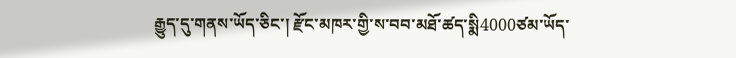རྒྱུད་དུ་གནས་ཡོད་ཅིང་། རྫོང་མཁར་གྱི་ས་བབ་མཐོ་ཚད་སྨི4000ཙམ་ཡོད་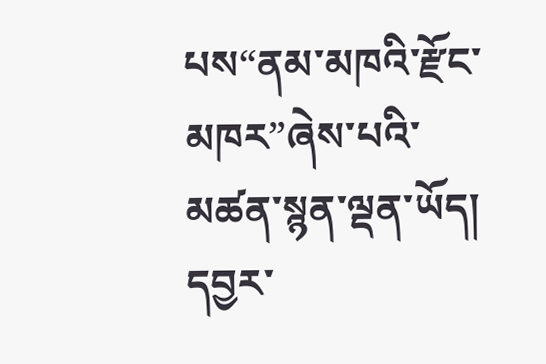པས“ནམ་མཁའི་རྫོང་མཁར”ཞེས་པའི་མཚན་སྙན་ལྡན་ཡོད། དབྱར་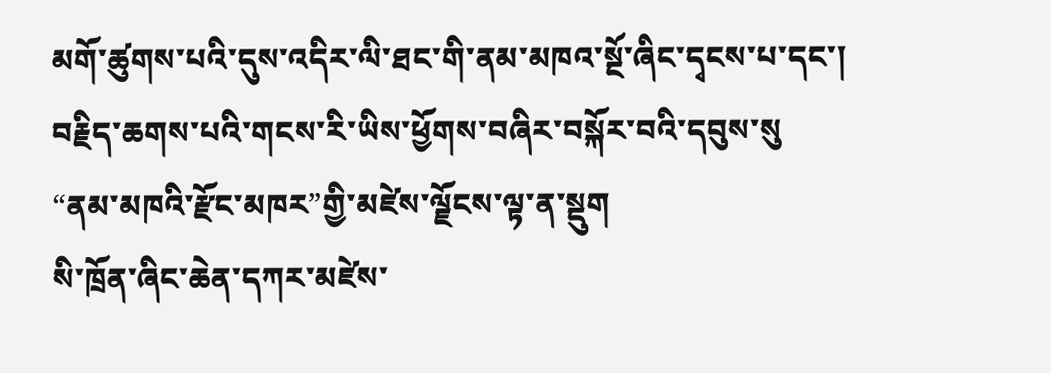མགོ་ཚུགས་པའི་དུས་འདིར་ལི་ཐང་གི་ནམ་མཁའ་སྔོ་ཞིང་དྭངས་པ་དང་། བརྗིད་ཆགས་པའི་གངས་རི་ཡིས་ཕྱོགས་བཞིར་བསྐོར་བའི་དབུས་སུ
“ནམ་མཁའི་རྫོང་མཁར”གྱི་མཛེས་ལྗོངས་ལྟ་ན་སྡུག
སི་ཁྲོན་ཞིང་ཆེན་དཀར་མཛེས་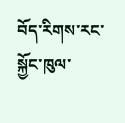བོད་རིགས་རང་སྐྱོང་ཁུལ་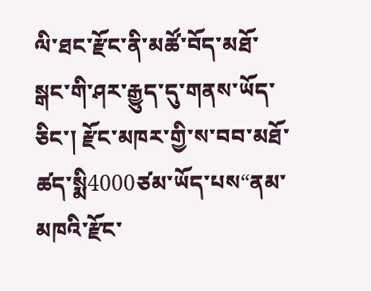ལི་ཐང་རྫོང་ནི་མཚོ་བོད་མཐོ་སྒང་གི་ཤར་རྒྱུད་དུ་གནས་ཡོད་ཅིང་། རྫོང་མཁར་གྱི་ས་བབ་མཐོ་ཚད་སྨི4000ཙམ་ཡོད་པས“ནམ་མཁའི་རྫོང་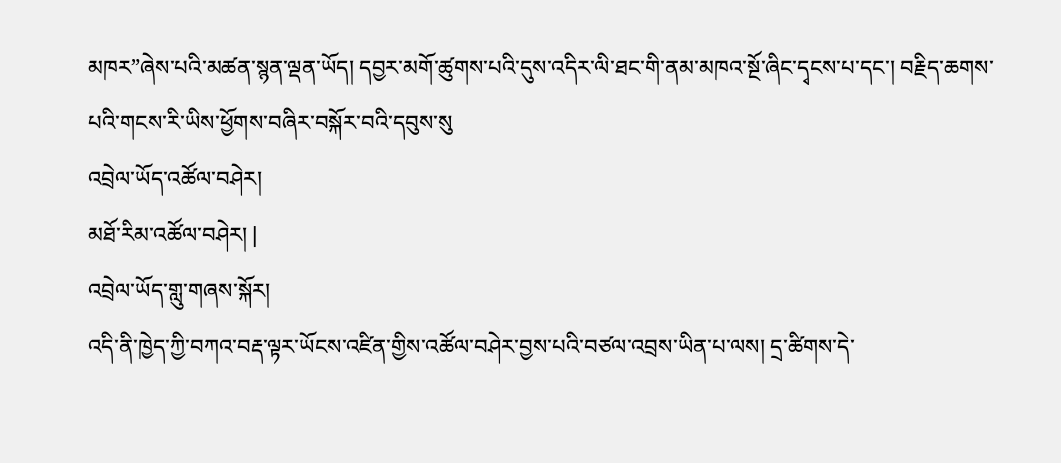མཁར”ཞེས་པའི་མཚན་སྙན་ལྡན་ཡོད། དབྱར་མགོ་ཚུགས་པའི་དུས་འདིར་ལི་ཐང་གི་ནམ་མཁའ་སྔོ་ཞིང་དྭངས་པ་དང་། བརྗིད་ཆགས་པའི་གངས་རི་ཡིས་ཕྱོགས་བཞིར་བསྐོར་བའི་དབུས་སུ
འབྲེལ་ཡོད་འཚོལ་བཤེར།
མཐོ་རིམ་འཚོལ་བཤེར། |
འབྲེལ་ཡོད་གླུ་གཞས་སྐོར།
འདི་ནི་ཁྱེད་ཀྱི་བཀའ་བརྡ་ལྟར་ཡོངས་འཛིན་གྱིས་འཚོལ་བཤེར་བྱས་པའི་བཙལ་འབྲས་ཡིན་པ་ལས། དྲ་ཚིགས་དེ་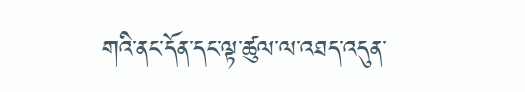གའི་ནང་དོན་དང་ལྟ་ཚུལ་ལ་འཐད་འདུན་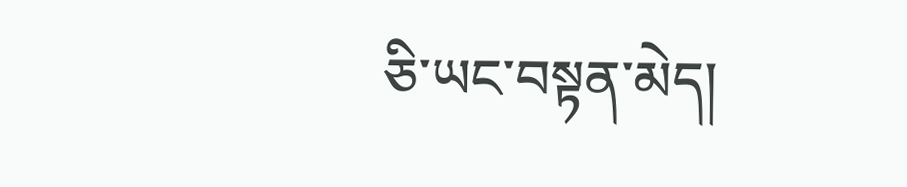ཅི་ཡང་བསྟན་མེད།